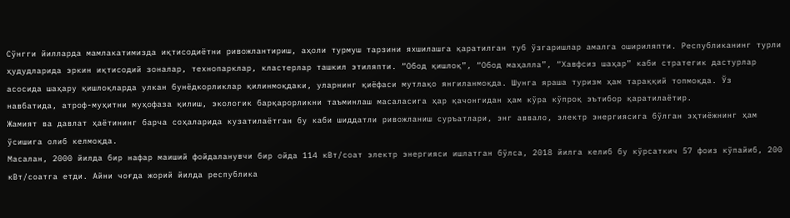Сўнгги йилларда мамлакатимизда иқтисодиётни ривожлантириш, аҳоли турмуш тарзини яхшилашга қаратилган туб ўзгаришлар амалга ошириляпти. Республиканинг турли ҳудудларида эркин иқтисодий зоналар, технопарклар, кластерлар ташкил этиляпти. “Обод қишлоқ”, “Обод маҳалла”, “Хавфсиз шаҳар” каби стратегик дастурлар асосида шаҳару қишлоқларда улкан бунёдкорликлар қилинмоқдаки, уларнинг қиёфаси мутлақо янгиланмоқда. Шунга яраша туризм ҳам тараққий топмоқда. Ўз навбатида, атроф-муҳитни муҳофаза қилиш, экологик барқарорликни таъминлаш масаласига ҳар қачонгидан ҳам кўра кўпроқ эътибор қаратилаётир.
Жамият ва давлат ҳаётининг барча соҳаларида кузатилаётган бу каби шиддатли ривожланиш суръатлари, энг аввало, электр энергиясига бўлган эҳтиёжнинг ҳам ўсишига олиб келмоқда.
Масалан, 2000 йилда бир нафар маиший фойдаланувчи бир ойда 114 кВт/соат электр энергияси ишлатган бўлса, 2018 йилга келиб бу кўрсаткич 57 фоиз кўпайиб, 200 кВт/соатга етди. Айни чоғда жорий йилда республика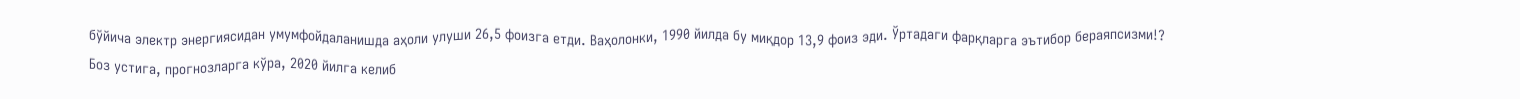бўйича электр энергиясидан умумфойдаланишда аҳоли улуши 26,5 фоизга етди. Ваҳолонки, 1990 йилда бу миқдор 13,9 фоиз эди. Ўртадаги фарқларга эътибор бераяпсизми!?
Боз устига, прогнозларга кўра, 2020 йилга келиб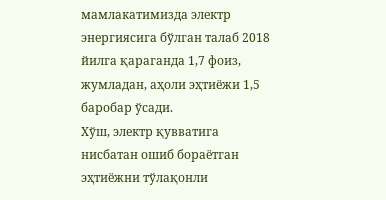мамлакатимизда электр энергиясига бўлган талаб 2018 йилга қараганда 1,7 фоиз, жумладан, аҳоли эҳтиёжи 1,5 баробар ўсади.
Хўш, электр қувватига нисбатан ошиб бораётган эҳтиёжни тўлақонли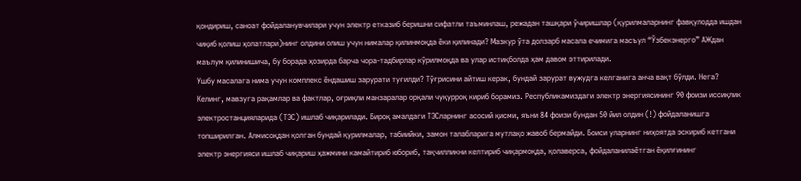қондириш, саноат фойдаланувчилари учун электр етказиб беришни сифатли таъминлаш, режадан ташқари ўчиришлар (қурилмаларнинг фавқулодда ишдан чиқиб қолиш ҳолатлари)нинг олдини олиш учун нималар қилинмоқда ёки қилинади? Мазкур ўта долзарб масала ечимига масъул “Ўзбекэнерго” АЖдан маълум қилинишича, бу борада ҳозирда барча чора-тадбирлар кўрилмоқда ва улар истиқболда ҳам давом эттирилади.
Ушбу масалага нима учун комплекс ёндашиш зарурати туғилди? Тўғрисини айтиш керак, бундай зарурат вужудга келганига анча вақт бўлди. Нега?
Келинг, мавзуга рақамлар ва фактлар, оғриқли манзаралар орқали чуқурроқ кириб борамиз. Республикамиздаги электр энергиясининг 90 фоизи иссиқлик электростанцияларида (ТЭС) ишлаб чиқарилади. Бироқ амалдаги ТЭСларнинг асосий қисми, яъни 84 фоизи бундан 50 йил олдин (!) фойдаланишга топширилган. Алмисоқдан қолган бундай қурилмалар, табиийки, замон талабларига мутлақо жавоб бермайди. Боиси уларнинг ниҳоятда эскириб кетгани электр энергияси ишлаб чиқариш ҳажмини камайтириб юбориб, тақчилликни келтириб чиқармоқда, қолаверса, фойдаланилаётган ёқилғининг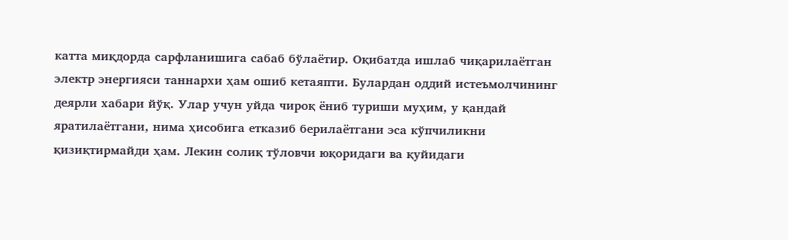катта миқдорда сарфланишига сабаб бўлаётир. Оқибатда ишлаб чиқарилаётган электр энергияси таннархи ҳам ошиб кетаяпти. Булардан оддий истеъмолчининг деярли хабари йўқ. Улар учун уйда чироқ ёниб туриши муҳим, у қандай яратилаётгани, нима ҳисобига етказиб берилаётгани эса кўпчиликни қизиқтирмайди ҳам. Лекин солиқ тўловчи юқоридаги ва қуйидаги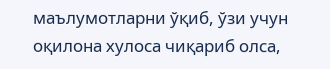маълумотларни ўқиб, ўзи учун оқилона хулоса чиқариб олса,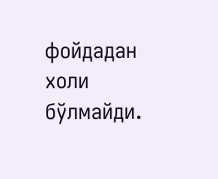фойдадан холи бўлмайди.